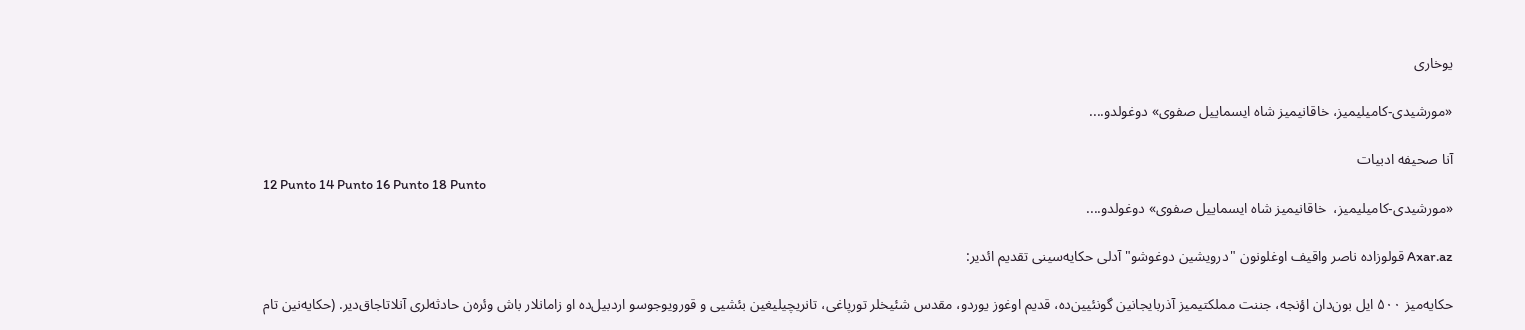یوخاری

«مورشیدی-کامیلیمیز، خاقانیمیز شاه ایسماییل صفوی» دوغولدو....

آنا صحیفه ادبیات
12 Punto 14 Punto 16 Punto 18 Punto
«مورشیدی-کامیلیمیز،  خاقانیمیز شاه ایسماییل صفوی» دوغولدو....

Axar.az قولوزاده ناصر واقیف اوغلونون "درویشین دوغوشو" آدلی حکایه‌سینی تقدیم ائدیر:

حکایه‌میز ۵۰۰ ایل بون‌دان اؤنجه، جننت مملکتیمیز آذربایجانین گونئیین‌ده، قدیم اوغوز یوردو، مقدس شئیخلر تورپاغی، تانریچیلیغین بئشیی و قورویوجوسو اردبیل‌ده او زامانلار باش وئره‌ن حادثه‌لری آنلاتاجاق‌دیر. (حکایه‌نین تام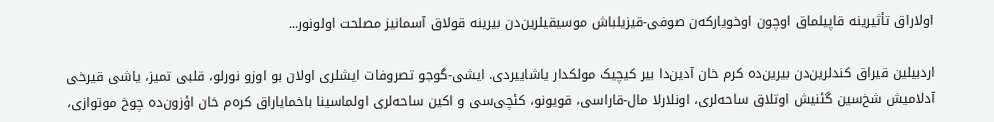اولاراق تأثیرینه قاپیلماق اوچون اوخویارکه‌ن صوفی-قیزیلباش موسیقیلرین‌دن بیرینه قولاق آسمانیز مصلحت اولونور...

اردبیلین قیراق کندلرین‌دن بیرین‌ده کرم خان آدین‌دا بیر کیچیک مولکدار یاشاییردی. ایشی-گوجو تصروفات ایشلری اولان بو اوزو نورلو، قلبی تمیز، یاشی قیرخی آدلامیش شخ‌سین گئنیش اوتلاق ساحه‌لری، اونلارلا مال-قاراسی، قویونو، کئچی‌سی و اکین ساحه‌لری اولماسینا باخمایاراق کره‌م خان اؤزون‌ده چوخ موتوازی،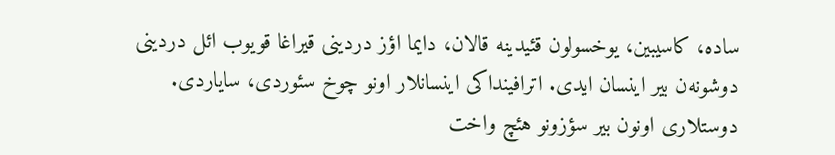ساده، کاسیبین، یوخسولون قئیدینه قالان، دایما اؤز دردینی قیراغا قویوب ائل دردینی دوشونه‌ن بیر اینسان ایدی. اترافینداکی اینسانلار اونو چوخ سئوردی، سایاردی. دوستلاری اونون بیر سؤزونو هئچ واخت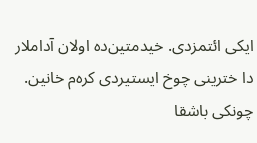ایکی ائتمزدی. خیدمتین‌ده اولان آداملار دا خترینی چوخ ایستیردی کره‌م خانین. چونکی باشقا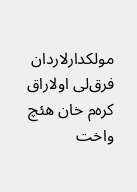مولکدارلاردان فرق‌لی اولاراق کره‌م خان هئچ واخت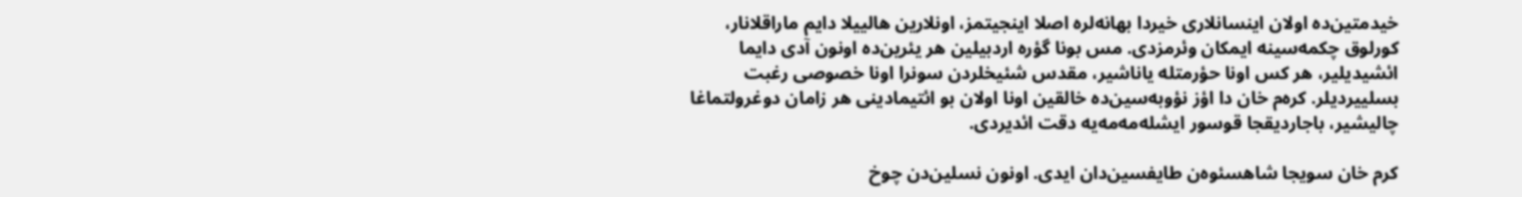خیدمتین‌ده اولان اینسانلاری خیردا بهانه‌لره اصلا اینجیتمز، اونلارین هالییلا دایم ماراقلانار، کورلوق چکمه‌سینه ایمکان وئرمزدی. مس بونا گؤره اردبیلین هر یئرین‌ده اونون آدی دایما ائشیدیلیر، هر کس اونا حؤرمتله یاناشیر، مقدس شئیخلردن سونرا اونا خصوصی رغبت بسلییردیلر. کره‌م خان دا اؤز نؤوبه‌سین‌ده خالقین اونا اولان بو ائتیمادینی هر زامان دوغرولتماغا چالیشیر، باجاردیقجا قوسور ایشله‌مه‌مه‌یه دقت ائدیردی.

کرم خان سویجا شاهسئوه‌ن طایفسین‌دان ایدی. اونون نسلین‌دن چوخ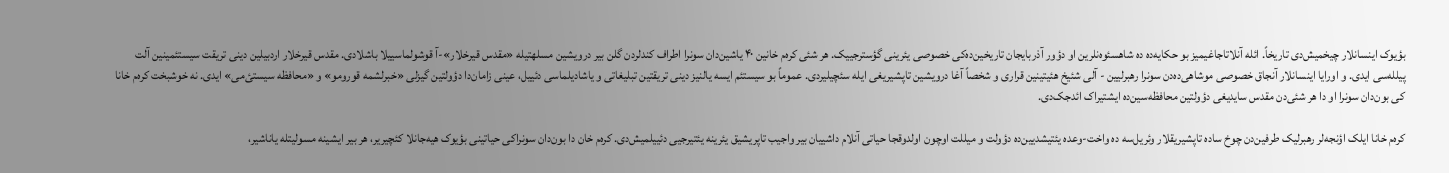بؤیوک اینسانلار چیخمیش‌دی تاریخاً. ائله آنلاتاجاغیمیز بو حکایه‌ده ده شاهسئوه‌نلرین او دؤور آذربایجان تاریخین‌ده‌کی خصوصی یئرینی گؤسترجییک. هر شئی کره‌م خانین ۴۰ یاشین‌دان سونرا اطراف کندلردن گلن بیر درویشین مسلهتیله «مقدس قیرخلار»-آ قوشولماسییلا باشلادی. مقدس قیرخلار اردبیلین دینی تریقت سیستئمینین آلت پیلله‌سی ایدی. و اورایا اینسانلار آنجاق خصوصی موشاهی‌ده‌دن سونرا رهبرلیین - آلی شئیخ هئیتینین قراری و شخصاً آغا درویشین تاپشیریغی ایله سئچیلیردی. عموماً بو سیستئم ایسه یالنیز دینی تریقتین تبلیغاتی و یاشادیلماسی دئییل، عینی زامان‌دا دؤولتین گیزلی «خبرلشمه قورومو» و «محافظه سیستئ‌می» ایدی. نه خوشبخت کره‌م خانا کی بون‌دان سونرا او دا هر شئی‌دن مقدس سایدیغی دؤولتین محافظه‌سین‌ده ایشتیراک ائد‌جک‌دی.

کره‌م خانا ایلک اؤنجه‌لر رهبرلیک طرفین‌دن چوخ ساده تاپشیریقلار وئریل‌سه ده واخت-وعده یئتیشدیین‌ده دؤولت و میللت اوچون اولدوقجا حیاتی آنلام داشییان بیر واجیب تاپریشیق یئرینه یئتیرجیی دئییلمیش‌دی. کره‌م خان دا بون‌دان سونراکی حیاتینی بؤیوک هیه‌جانلا کئچیریر، هر بیر ایشینه مسولیتله یاناشیر،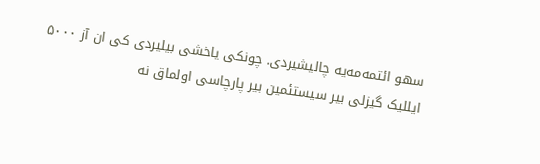سهو ائتمه‌مه‌یه چالیشیردی. چونکی یاخشی بیلیردی کی ان آز ۵۰۰۰ ایللیک گیزلی بیر سیستئمین بیر پارچاسی اولماق نه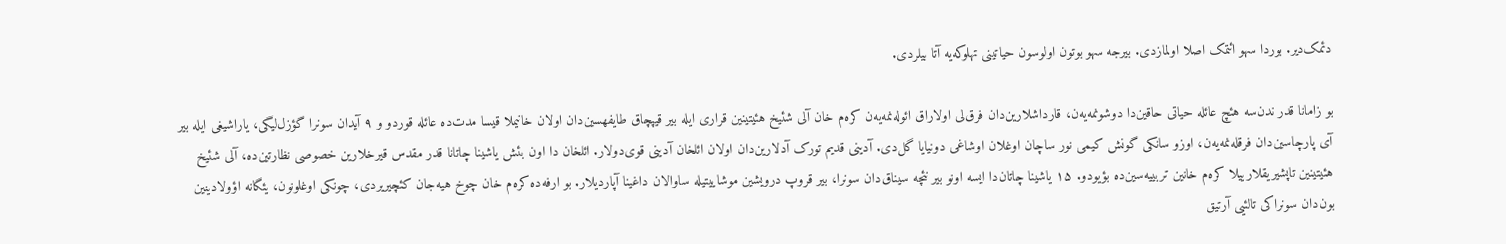دئمک‌دیر. بوردا سهو ائتمک اصلا اولمازدی. بیرجه سهو بوتون اولوسون حیاتینی تهلوکه‌یه آتا بیلردی.

بو زامانا قدر ندن‌سه هئچ عائله حیاتی حاقین‌دا دوشونمه‌یه‌ن، قارداشلارین‌دان فرق‌لی اولاراق ائوله‌نمه‌یه‌ن کره‌م خان آلی شئیخ هئیتینین قراری ایله بیر قیپچاق طایفهسین‌دان اولان خانیملا قیسا مدت‌ده عائله قوردو و ۹ آیدان سونرا گؤزل‌لیگی، یاراشیغی ایله بیر آی پارچاسین‌دان فرقله‌نمه‌یه‌ن، اوزو سانکی گونش کیمی نور ساچان اوغلان اوشاغی دونیایا گل‌دی. آدینی قدیم تورک آدلارین‌دان اولان ائلخان آدینی قوی‌دولار. ائلخان دا اون بئش یاشینا چاتانا قدر مقدس قیرخلارین خصوصی نظارتین‌ده، آلی شئیخ هئیتینین تاپشیریقلارییلا کره‌م خانین تربییه‌سین‌ده بؤیودو. ۱۵ یاشینا چاتان‌دا ایسه اونو بیر نئچه سیناق‌دان سونرا، بیر قروپ درویشین موشاییتیله ساوالان داغینا آپاردیلار. بو ارفه‌ده کره‌م خان چوخ هیه‌جان کئچیریردی، چونکی اوغلونون، یئگانه اؤولادینین بون‌دان سونراکی تالئیی آرتیق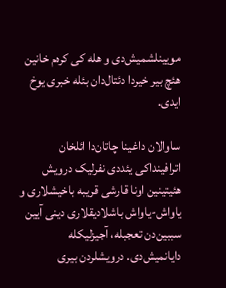مویینلشمیش‌دی و هله کی کره‌م خانین هئچ بیر خیردا دئتال‌دان بئله خبری یوخ ایدی.

ساوالان داغینا چاتان‌دا ائلخان اترافینداکی یئددی نفرلیک درویش هئیتینین اونا قارشی قریبه باخیشلاری و یاواش-یاواش باشلادیقلاری دینی آیین سببین‌دن تعجبله، آجیزلیکله دایانمیش‌دی. درویشلردن بیری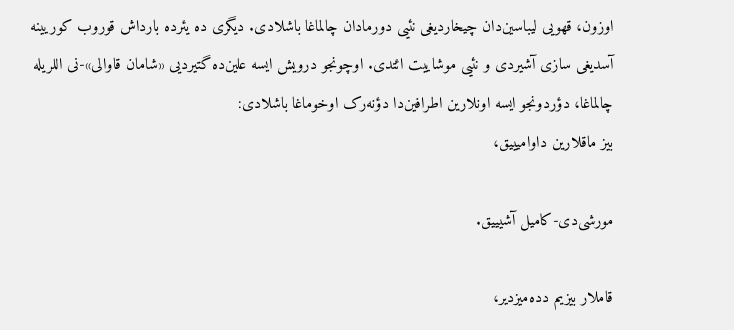اوزون، قهویی لیباسین‌دان چیخاردیغی نئیی دورمادان چالماغا باشلادی. دیگری ده یئرده بارداش قوروب کوریینه آسدیغی سازی آشیردی و نئیی موشاییت ائتدی. اوچونجو درویش ایسه علین‌ده گتیردیی «شامان قاوالی»-نی اللریله چالماغا، دؤردونجو ایسه اونلارین اطرافین‌دا دؤنه‌رک اوخوماغا باشلادی:
بیز ماقلارین داوامیییق،

مورشی‌دی-کامیل آشیییق.

قاملار بیزیم دده‌میزدیر،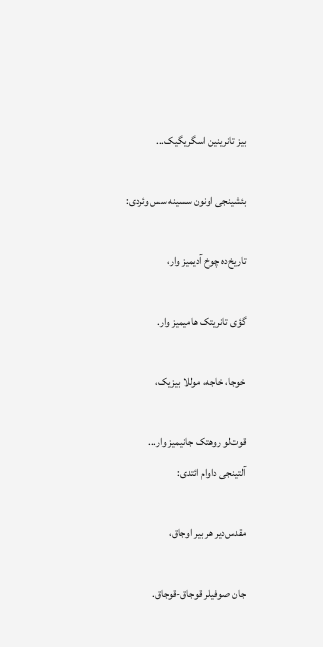بیز تانرینین اسگریگیک...

بئشینجی اونون سسینه سس وئردی:

تاریخ‌ده چوخ آدیمیز وار،

گؤی تانریتک هامیمیز وار.

خوجا، خاجه، موللا بیزیک،

قوت‌لو روهتک جانیمیز وار...
آلتینجی داوام ائتدی:

مقدس‌دیر هر بیر اوجاق،

جان صوفیلر قوجاق-قوجاق.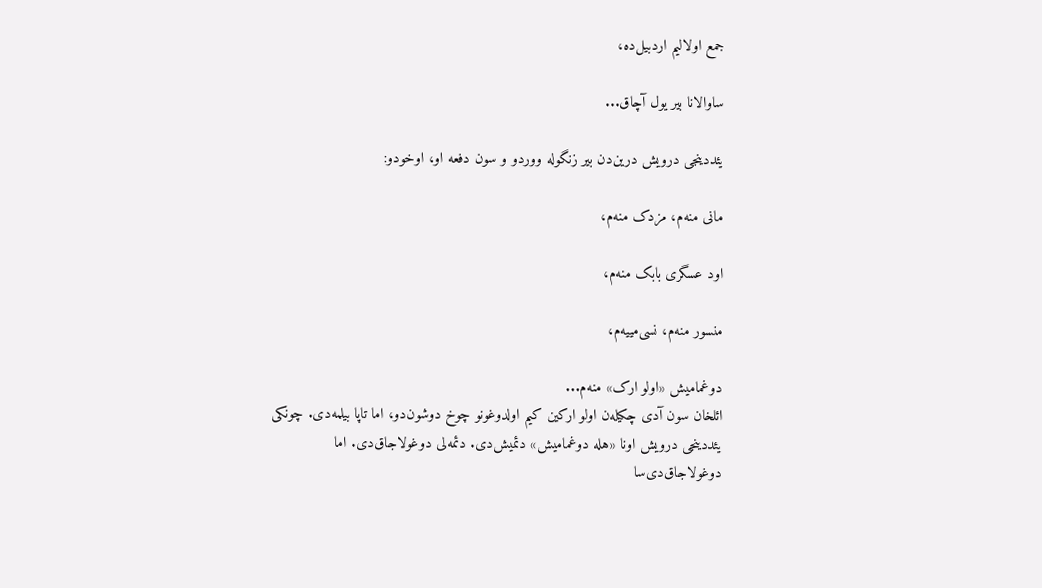جمع اولالیم اردبیل‌ده،

ساوالانا بیر یول آچاق...

یئددینجی درویش درین‌دن بیر زنگوله ووردو و سون دفعه او، اوخودو:

مانی منه‌م، مزدک منه‌م،

اود عسگری بابک منه‌م،

منسور منه‌م، نسی‌مییه‌م،

دوغمامیش «اولو ارک» منه‌م...
ائلخان سون آدی چکیله‌ن اولو ارکین کیم اولدوغونو چوخ دوشون‌دو، اما تاپا بیلمه‌دی. چونکی یئددینجی درویش اونا «هله دوغمامیش» دئمیش‌دی. دئمه‌لی دوغولاجاق‌دی. اما دوغولاجاق‌دی‌سا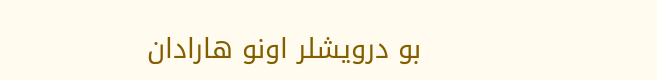بو درویشلر اونو هارادان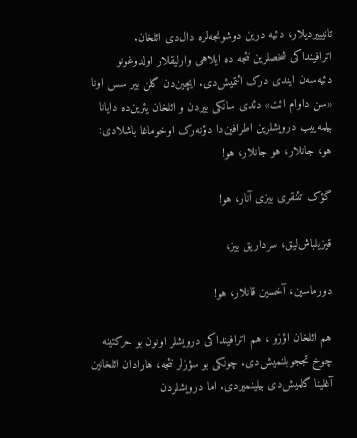تانیییردیلار، دئیه درین دوشونجه‌لره دال‌دی ائلخان. اترافینداکی شخصلرین نئجه ده ایلاهی وارلیقلار اولدوغونو دئیه‌سه‌ن ایندی درک ائتمیش‌دی. ایچین‌دن گلن بیر سس اونا «سن داوام ائت» دئدی سانکی بیردن و ائلخان یئرین‌ده دایانا بیلمه‌ییب درویشلرین اطرافین‌دا دؤنه‌رک اوخوماغا باشلادی:
هو، جانلار، هو جانلار، هو!

گؤک تئنقری بیزی آنار، هو!

قیزیلباش‌لیق، سرداریق بیز،

دورماسین، آخسین قانلار، هو!

هم ائلخان اؤزو ، هم اترافینداکی درویشلر اونون بو حرکتینه چوخ تججوبلنمیش‌دی. چونکی بو سؤزلر نئجه، هارادان ائلخانین آغلینا گلمیش‌دی بیلینمیردی. اما درویشلردن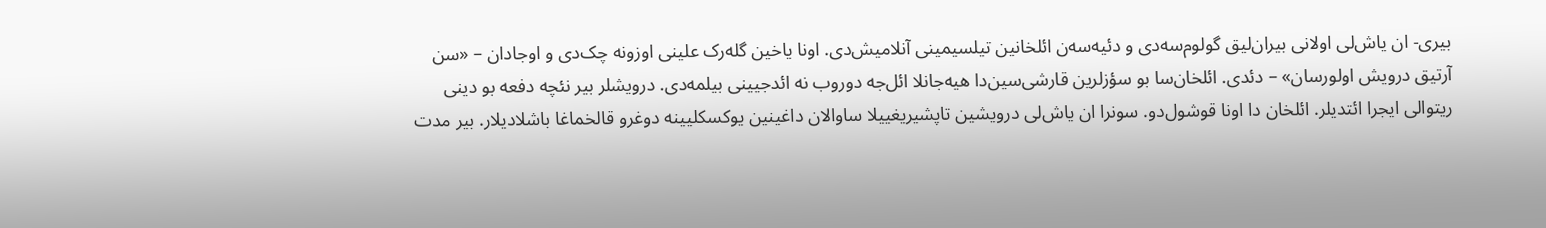بیری- ان یاش‌لی اولانی بیران‌لیق گولوم‌سه‌دی و دئیه‌سه‌ن ائلخانین تیلسیمینی آنلامیش‌دی. اونا یاخین گله‌رک علینی اوزونه چک‌دی و اوجادان – «سن آرتیق درویش اولورسان» – دئدی. ائلخان‌سا بو سؤزلرین قارشی‌سین‌دا هیه‌جانلا ائل‌جه دوروب نه ائدجیینی بیلمه‌دی. درویشلر بیر نئچه دفعه بو دینی ریتوالی ایجرا ائتدیلر. ائلخان دا اونا قوشول‌دو. سونرا ان یاش‌لی درویشین تاپشیریغییلا ساوالان داغینین یوکسکلیینه دوغرو قالخماغا باشلادیلار. بیر مدت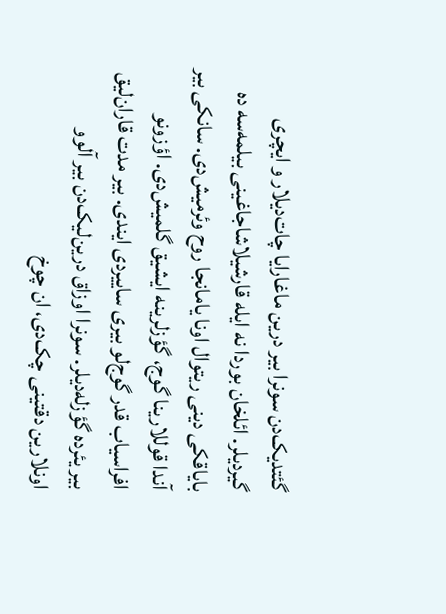گئتدیک‌دن سونرا بیر درین ماغارایا چات‌دیلار و ایچری گیردیلر. ائلخان بوردا نه ایله قارشیلاشاجاغینی بیلمه‌سه ده بایاقکی دینی ریتوال اونا یامانجا روح وئرمیش‌دی. سانکی بیر آندا قوللارینا گوج، گؤزلرینه ایشیق گلمیش‌دی. اؤزونو افراسیاب قدر گوج‌لو بیری ساییردی ایندی. بیر مدت قاران‌لیق بیر یئرده گؤزله‌دیلر. سونرا اوزاق درین‌لیک‌دن بیر آلوو اونلارین دقتینی چک‌دی، ان چوخ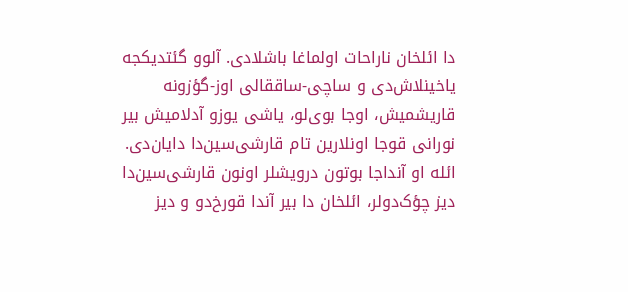دا ائلخان ناراحات اولماغا باشلادی. آلوو گئتدیکجه یاخینلاش‌دی و ساچی-ساققالی اوز-گؤزونه قاریشمیش، اوجا بوی‌لو، یاشی یوزو آدلامیش بیر نورانی قوجا اونلارین تام قارشی‌سین‌دا دایان‌دی. ائله او آنداجا بوتون درویشلر اونون قارشی‌سین‌دا دیز چؤک‌دولر، ائلخان دا بیر آندا قورخ‌دو و دیز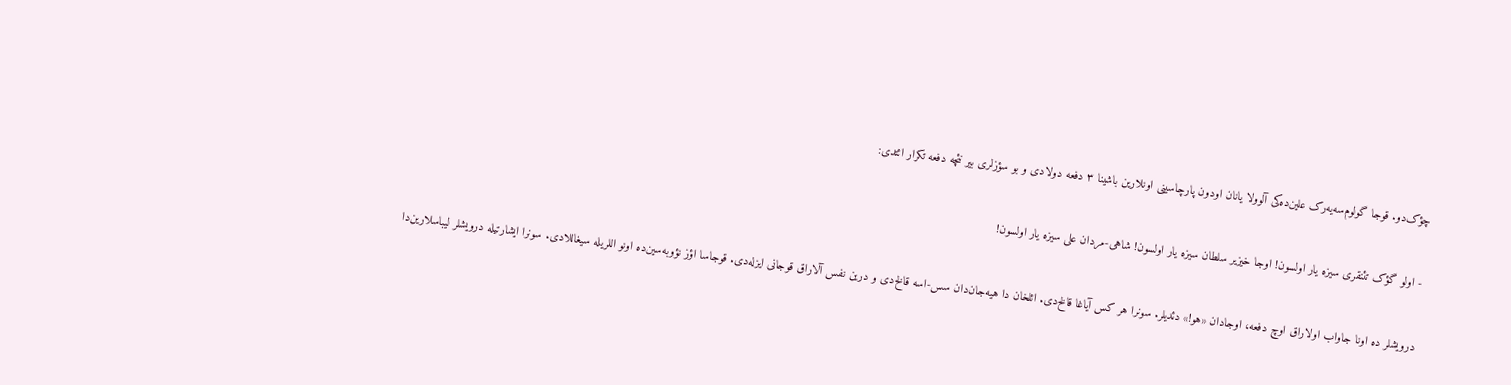چؤک‌دو. قوجا گولوم‌سه‌یه‌رک علین‌ده‌کی آلوولا یانان اودون پارچاسینی اونلارین باشینا ۳ دفعه دولادی و بو سؤزلری بیر نئچه دفعه تکرار ائتدی:

- اولو گؤک تئنقری سیزه یار اولسون! اوجا خیزیر سلطان سیزه یار اولسون! شاهی-مردان علی سیزه یار اولسون!

درویشلر ده اونا جاواب اولاراق اوچ دفعه، اوجادان «هو!» دئدیلر. سونرا هر کس آیاغا قالخ‌دی. ائلخان دا هیه‌جان‌دان سس-اسه قالخ‌دی و درین نفس آلاراق قوجانی ایزله‌دی. قوجاسا اؤز نؤوبه‌سین‌ده اونو اللریله سیغاللادی. سونرا ایشارتیله درویشلر لیباسلارین‌دا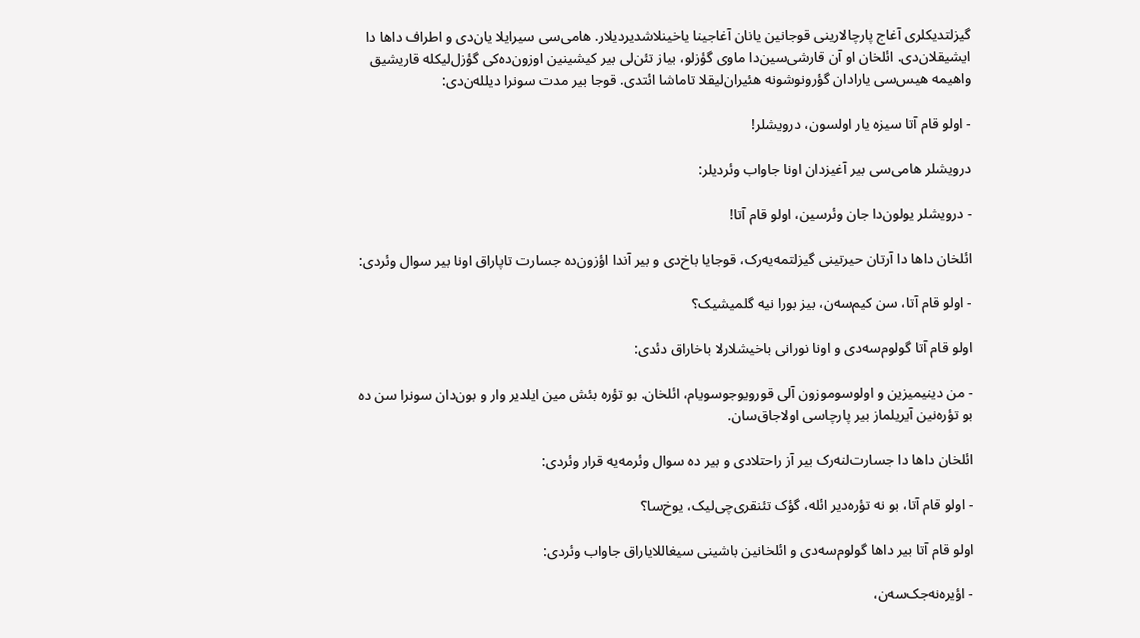گیزلتدیکلری آغاج پارچالارینی قوجانین یانان آغاجینا یاخینلاشدیردیلار. هامی‌سی سیرایلا یان‌دی و اطراف داها دا ایشیقلان‌دی. ائلخان او آن قارشی‌سین‌دا ماوی گؤزلو، بیاز تئن‌لی بیر کیشینین اوزون‌ده‌کی گؤزل‌لیکله قاریشیق واهیمه هیس‌سی یارادان گؤرونوشونه هئیران‌لیقلا تاماشا ائتدی. قوجا بیر مدت سونرا دیلله‌ن‌دی:

- اولو قام آتا سیزه یار اولسون، درویشلر!

درویشلر هامی‌سی بیر آغیزدان اونا جاواب وئردیلر:

- درویشلر یولون‌دا جان وئرسین، اولو قام آتا!

ائلخان داها دا آرتان حیرتینی گیزلتمه‌یه‌رک، قوجایا باخ‌دی و بیر آندا اؤزون‌ده جسارت تاپاراق اونا بیر سوال وئردی:

- اولو قام آتا، سن کیم‌سه‌ن، بیز بورا نیه گلمیشیک؟

اولو قام آتا گولوم‌سه‌دی و اونا نورانی باخیشلارلا باخاراق دئدی:

- من دینیمیزین و اولوسوموزون آلی قورویوجوسویام، ائلخان. بو تؤره بئش مین ایلدیر وار و بون‌دان سونرا سن ده بو تؤره‌نین آیریلماز بیر پارچاسی اولاجاق‌سان.

ائلخان داها دا جسارت‌لنه‌رک بیر آز راحتلادی و بیر ده سوال وئرمه‌یه قرار وئردی:

- اولو قام آتا، بو نه تؤره‌دیر ائله، گؤک تئنقری‌چی‌لیک، یوخ‌سا؟

اولو قام آتا بیر داها گولوم‌سه‌دی و ائلخانین باشینی سیغاللایاراق جاواب وئردی:

- اؤیره‌نه‌جک‌سه‌ن،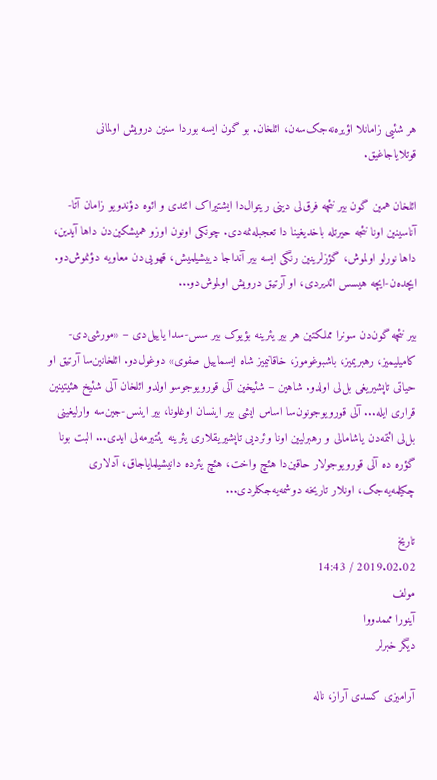هر شئیی زامانلا اؤیره‌نه‌جک‌سه‌ن، ائلخان. بو گون ایسه بوردا سنین درویش اولمانی قوتلایاجاغیق.

ائلخان همین گون بیر نئچه فرق‌لی دینی ریتوال‌دا ایشتیراک ائتدی و ائوه دؤندویو زامان آتا-آناسینین اونا نئجه حیرتله باخدیغینا دا تعجبله‌نمه‌دی. چونکی اونون اوزو همیشکین‌دن داها آیدین، داها نورلو اولموش، گؤزلرینین رنگی ایسه بیر آنداجا دییشیلمیش، قهویی‌دن معاویه دؤنموش‌دو. ایچده‌ن-ایچه هیسس ائدیردی، او آرتیق درویش اولموش‌دو...

بیر نئچه گون‌دن سونرا مملکتین هر بیر یئرینه بؤیوک بیر سس-سدا یاییل‌دی – «مورشی‌دی-کامیلیمیز، رهبریمیز، باشبوغوموز، خاقانیمیز شاه ایسماییل صفوی» دوغول‌دو. ائلخانین‌سا آرتیق او حیاتی تاپشیریغی بل‌لی اولدو. شاهین – شئیخین آلی قورویوجوسو اولدو ائلخان آلی شئیخ هئیتینین قراری ایله... آلی قورویوجونون‌سا اساس ایشی بیر اینسان اوغلونا، بیر اینس-جین‌سه وارلیغینی بل‌لی ائتمه‌دن یاشامالی و رهبرلیین اونا وئردیی تاپشیریقلاری یئرینه یئتیرمه‌لی ایدی... البت بونا گؤره ده آلی قورویوجولار حاقین‌دا هئچ واخت، هئچ یئرده دانیشیلمایاجاق، آدلاری چکیلمه‌یه‌جک، اونلار تاریخه دوشمه‌یه‌جکلردی...

تاریخ
2019.02.02 / 14:43
مولف
آینورا مممدووا
دیگر خبرلر

آرامیزی کسدی آراز، ناله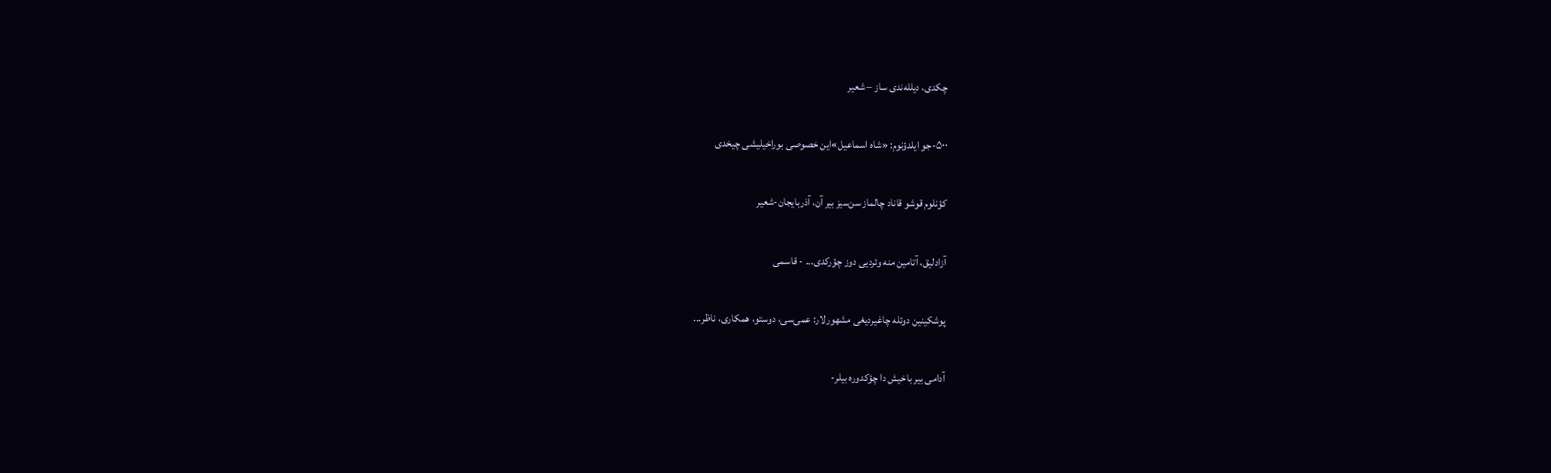چکدی، دیلله‌ندی ساز – شعیر

۵۰۰-جو ایلدؤنوم: «شاه اسماعیل»این خصوصی بوراخیلیشی چیخدی

کؤنلوم قوشو قاناد چالماز سن‌سیز بیر آن، آذربایجان-شعیر

آزادلیق، آتامین منه وئردیی دوز چؤرکدی... - قاسمی

پوشکینین دوئله چاغیردیغی مشهورلار: عمی‌سی، دوستو، همکاری، ناظر...

آدامی بیر باخیش دا چؤکدوره بیلر-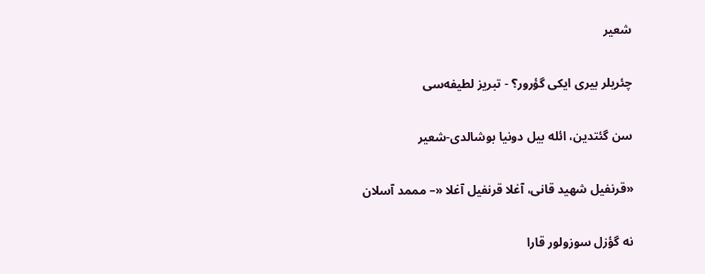شعیر

چئریلر بیری ایکی گؤرور؟ - تبریز لطیفه‌سی

سن گئتدین، ائله بیل دونیا بوشالدی-شعیر

«قرنفیل شهید قانی، آغلا قرنفیل آغلا «– مممد آسلان

نه گؤزل سوزولور قارا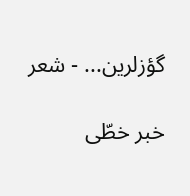گؤزلرین... - شعر

خبر خطّی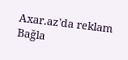Axar.az'da reklam Bağla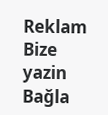Reklam
Bize yazin Bağla